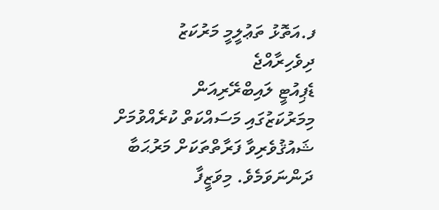ފ.އަތޮޅު ތަޢުލީމީ މަރުކަޒު
ދިވެހިރާއްޖެ
ޑެޕިއުޓީ ލައިބްރޭރިއަން
މިމަރުކަޒުގައި މަސައްކަތް ކުރެއްވުމަށް ޝައުޤުވެރިވާ ފަރާތްތަކަށް މަރުޙަބާ ދަންނަވަމެވެ. މިވަޒީފާ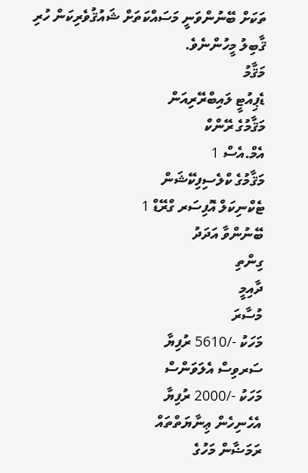ތަކަށް ބޭނުންވަނީ މަސައްކަތަށް ޝައުޤުވެރިކަން ހުރި ޤާބިލު މީހުންނެވެ.
މަޤާމު
ޑެޕިއުޓީ ލައިބްރޭރިއަން
މަޤާމުގެ ރޭންކް
އެމް.އެސް 1
މަޤާމުގެ ކްލެސިފިކޭޝަން
ޓެކްނިކަލް އޮފިސަރ ގްރޭޑް 1
ބޭނުންވާ އަދަދު
ގިންތި
ދާއިމީ
މުސާރަ
މަހަކު -/5610 ރުފިޔާ
ސަރވިސް އެލަވަންސް
މަހަކު -/2000 ރުފިޔާ
އެހެނިހެން ޢިނާޔަތްތައް
ރަމަޟާން މަހުގެ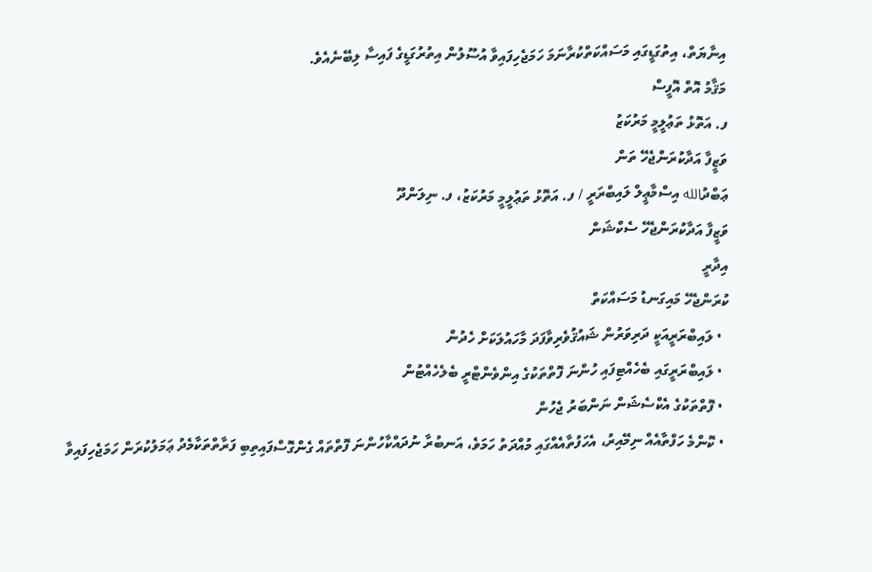އިނާޔަތް، އިތުގަޑީގައި މަސައްކަތްކުރާނަމަ ހަމަޖެހިފައިވާ އުސޫލުން އިތުރުގަޑީގެ ފައިސާ ލިބޭނެއެވެ.
މަޤާމު އޮތް އޮފީސް
ފ. އަތޮޅު ތަޢުލީމީ މަރުކަޒު
ވަޒީފާ އަދާކުރަންޖެހޭ ތަން
ޢަބްދުالله އިސްމާޢީލް ލައިބްރަރީ / ފ. އަތޮޅު ތަޢުލީމީ މަރުކަޒު، ފ. ނިލަންދޫ
ވަޒީފާ އަދާކުރަންޖެހޭ ސެކްޝަން
އިދާރީ
ކުރަންޖެހޭ މައިގަނޑު މަސައްކަތް
  • ލައިބްރަރީއަކީ ދަރިވަރުން ޝައުޤުވެރިވާފަދަ މާހައުލަކަށް ހެދުން
  • ލައިބްރަރީގައި ބެހެއްޓިފައި ހުންނަ ފޮތްތަކުގެ އިންވެންޓްރީ ބެލެހެއްޓުން
  • ފޮތްތަކުގެ އެކްސެޝަން ނަންބަރު ޖެހުން
  • ކޮންމެ ހަފްތާއެއް ނިމޭއިރު، އެހަފުތާއެއްގައި މުއްދަތު ހަމަވެ، އަނބުރާ ނުދައްކާހުންނަ ފޮތްތައް ގެންގޮސްފައިތިބި ފަރާތްތަކާމެދު ޢަމަލުކުރަން ހަމަޖެހިފައިވާ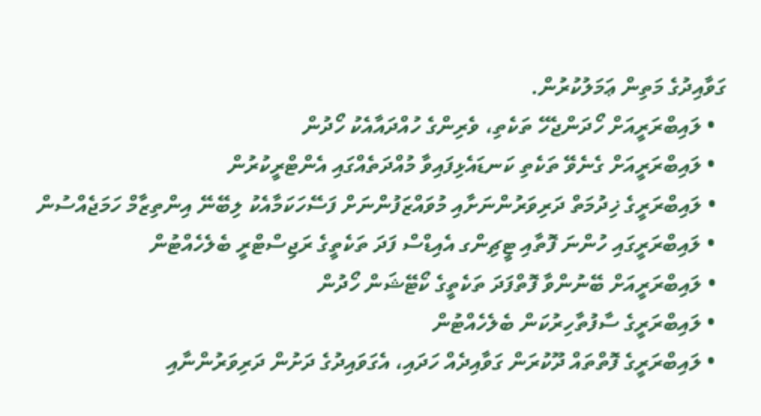ގަވާއިދުގެ މަތިން ޢަމަލުކުރުން.
  • ލައިބްރަރީއަށް ހޯދަންޖެހޭ ތަކެތި، ވެރިންގެ ހުއްދައާއެކު ހޯދުން
  • ލައިބްރަރީއަށް ގެނެވޭ ތަކެތި ކަނޑައެޅިފައިވާ މުއްދަތެއްގައި އެންޓްރީކުރުން
  • ލައިބްރަރީގެ ޚިދުމަތް ދަރިވަރުންނަށާއި މުވައްޒަފުންނަށް ފަސޭހަކަމާއެކު ލިބޭނޭ އިންތިޒާމް ހަމަޖެއްސުން
  • ލައިބްރަރީގައި ހުންނަ ފޮތާއި ޓީޗިންގ އެއިޑްސް ފަދަ ތަކެތީގެ ރަޖިސްޓްރީ ބެލެހެއްޓުން
  • ލައިބްރަރީއަށް ބޭނުންވާ ފޮތްފަދަ ތަކެތީގެ ކޯޓޭޝަން ހޯދުން
  • ލައިބްރަރީގެ ސާފުތާހިރުކަން ބެލެހެއްޓުން
  • ލައިބްރަރީގެ ފޮތްތައް ދޫކުރަން ގަވާއިދެއް ހަދައި، އެގަވައިދުގެ ދަށުން ދަރިވަރުންނާއި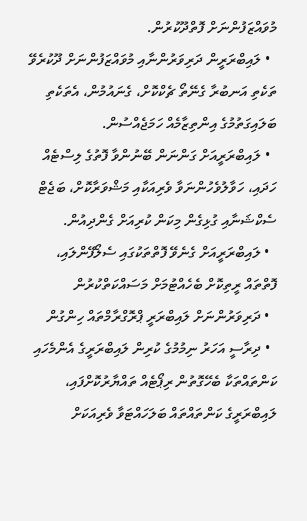މުވައްޒަފުންނަށް ފޮތްދޫކުރުން.
  • ލައިބްރަރީން ދަރިވަރުންނާއި މުވައްޒަފުންނަށް ދޫކުރެވޭ ތަކެތި އަނބުރާ ގެނޭތޯ ޗެކްކޮށް، ގެނައުމުން، އެތަކެތި ބަލައިގަތުމުގެ އިންތިޒާމެއް ހަމަޖެއްސުން.
  • ލައިބްރަރީއަށް ގަންނަން ބޭނުންވާ ފޮތުގެ ލިސްޓެއް ހަދައި، ހަވާލުވެހުންނަވާ ވެރިއަކާއި މަޝްވަރާކޮށް، ބަޖެޓް ސެކްޝަނާއި ގުޅިގެން މިކަން ކުރިއަށް ގެންދިއުން.
  • ލައިބްރަރީއަށް ގެނެވޭ ފޮތްތަކުގައި ސެލޯފޭންލައި، ފޮތްތައް ރީތިކޮށް ބެހެއްޓުމަށް މަސައްކަތްކުރުން
  • ދަރިވަރުންނަށް ލައިބްރަރީ ޕްރޮގްރާމްތައް ހިންގުން
  • ދިރާސީ އަހަރު ނިމުމުގެ ކުރިން ލައިބްރަރީގެ އެންމެހައި ކަންތައްތަކާ ބެހޭގޮތުން ރިޕޯޓެއް ތައްޔާރުކޮށްފައި، ލައިބްރަރީގެ ކަންތައްތައް ބަލަހައްޓަވާ ވެރިއަކަށް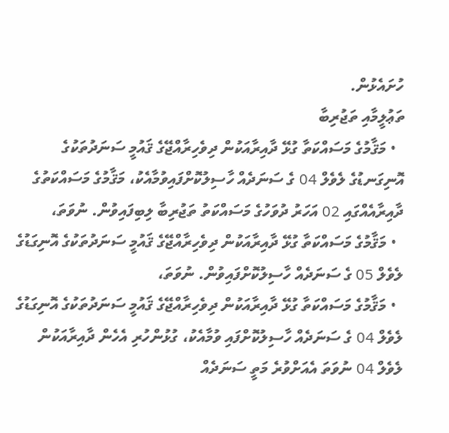ހުށައެޅުން.
ތަޢުލީމާއި ތަޖުރިބާ
  • މަޤާމުގެ މަސައްކަތާ ގުޅޭ ދާއިރާއަކުން ދިވެހިރާއްޖޭގެ ޤައުމީ ސަނަދުތަކުގެ އޮނިގަނޑުގެ ލެވެލް 04 ގެ ސަނަދެއް ހާސިލުކޮށްފައިވުމާއެކު، މަޤާމުގެ މަސައްކަތުގެ ދާއިރާއެއްގައި 02 އަހަރު ދުވަހުގެ މަސައްކަތު ތަޖުރިބާ ލިބިފައިވުން. ނުވަތަ،
  • މަޤާމުގެ މަސައްކަތާ ގުޅޭ ދާއިރާއަކުން ދިވެހިރާއްޖޭގެ ޤައުމީ ސަނަދުތަކުގެ އޮނިގަޑުގެ ލެވެލް 05 ގެ ސަނަދެއް ހާސިލުކޮށްފައިވުން. ނުވަތަ،
  • މަޤާމުގެ މަސައްކަތާ ގުޅޭ ދާއިރާއަކުން ދިވެހިރާއްޖޭގެ ޤައުމީ ސަނަދުތަކުގެ އޮނިގަޑުގެ ލެވެލް 04 ގެ ސަނަދެއް ހާސިލުކޮށްފައި ވުމާއެކު، ގުޅުންހުރި އެހެން ދާއިރާއަކުން ލެވެލް 04 ނުވަތަ އެއަށްވުރެ މަތީ ސަނަދެއް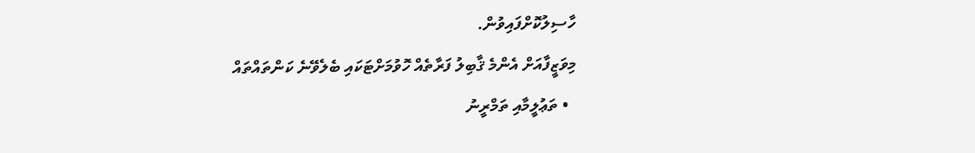ހާސިލުކޮށްފައިވުން.
މިވަޒީފާއަށް އެންމެ ޤާބިލު ފަރާތެއް ހޮވުމަށްޓަކައި ބެލެވޭނެ ކަންތައްތައް
  • ތަޢުލީމާއި ތަމްރީނު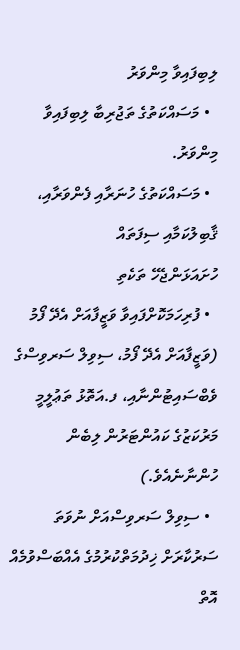ލިބިފައިވާ މިންވަރު
  • މަސައްކަތުގެ ތަޖުރިބާ ލިބިފައިވާ މިންވަރު.
  • މަސައްކަތުގެ ހުނަރާއި ފެންވަރާއި، ޤާބިލުކަމާއި ސިފަތައް
ހުށައަޅަންޖެހޭ ތަކެތި
  • ފުރިހަމަކޮށްފައިވާ ވަޒީފާއަށް އެދޭ ފޯމު (ވަޒީފާއަށް އެދޭ ފޯމު، ސިވިލް ސަރވިސްގެ ވެބްސައިޓުންނާއި، ފ.އަތޮޅު ތަޢުލީމީ މަރުކަޒުގެ ކައުންޓަރުން ލިބެން ހުންނާނެއެވެ.)
  • ސިވިލް ސަރވިސްއަށް ނުވަތަ ސަރުކާރަށް ޚިދުމަތްކުރުމުގެ އެއްބަސްވުމެއް އޮތް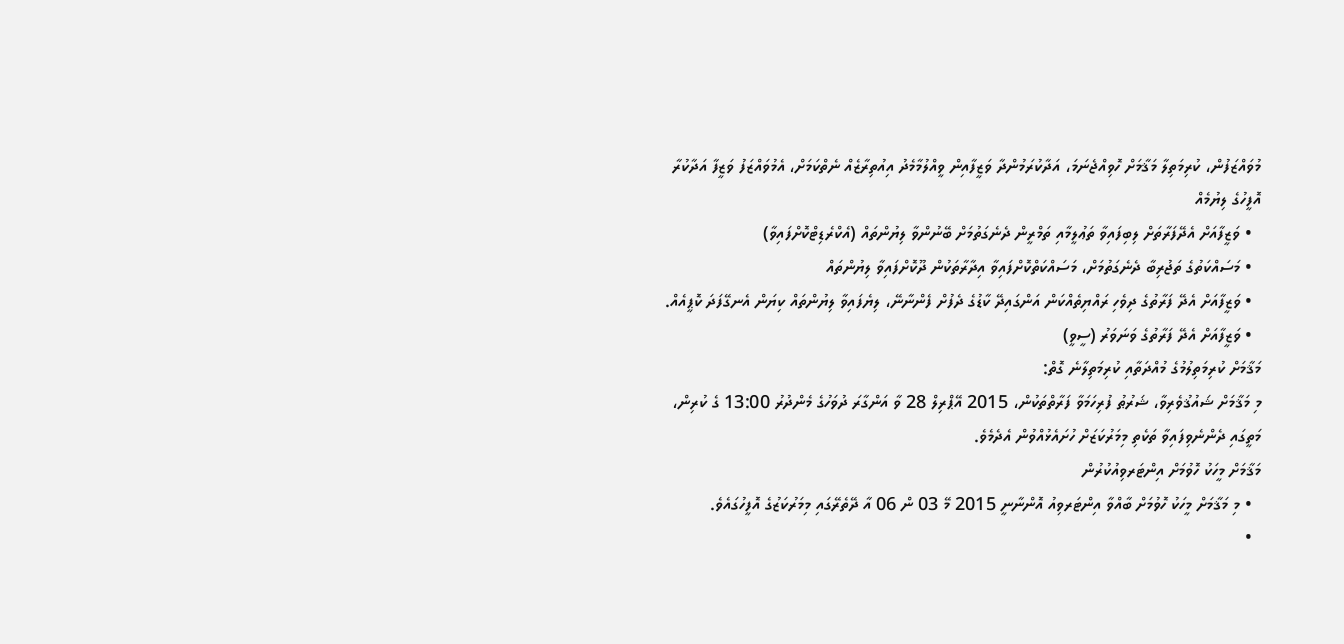މުވައްޒަފުން، ކުރިމަތިލާ މަޤާމަށް ހޮވިއްޖެނަމަ، އަދާކުރަމުންދާ ވަޒީފާއިން ވީއްލުމާމެދު އިއުތިރާޒެއް ނެތްކަމަށް، އެމުވައްޒަފު ވަޒީފާ އަދާކުރާ އޮފީހުގެ ލިޔުމެއް
  • ވަޒީފާއަށް އެދޭފަރާތަށް ލިބިފައިވާ ތަޢުލީމާއި ތަމްރީން ދެނެގަތުމަށް ބޭނުންވާ ލިޔުންތައް (އެކްރެޑިޓްކޮށްފައިވާ)
  • މަސައްކަތުގެ ތަޖުރިބާ ދެނެގަތުމަށް، މަސައްކަތްކޮށްފައިވާ އިދާރާތަކުން ދޫކޮށްފައިވާ ލިޔުންތައް
  • ވަޒީފާއަށް އެދޭ ފަރާތުގެ ދިވެހި ރައްޔިތެއްކަން އަންގައިދޭ ކާޑުގެ ދެފުށް ފެންނާނޭ، ލިޔެފައިވާ ލިޔުންތައް ކިޔަން އެނގޭފަދަ ކޮޕީއެއް.
  • ވަޒީފާއަށް އެދޭ ފަރާތުގެ ވަނަވަރު (ސީވީ)
މަޤާމަށް ކުރިމަތިލުމުގެ މުއްދަތާއި ކުރިމަތިލާނެ ގޮތް:
މި މަޤާމަށް ޝައުޤުވެރިވާ، ޝަރުޠު ފުރިހަމަވާ ފަރާތްތަކުން، 2015 އޭޕްރިލް 28 ވާ އަންގާރަ ދުވަހުގެ މެންދުރު 13:00 ގެ ކުރިން، މަތީގައި ދެންނެވިފައިވާ ތަކެތި މިމަރުކަޒަށް ހުށައެޅުއްވުން އެދެމެވެ.
މަޤާމަށް މީހަކު ހޮވުމަށް އިންޓަރވިއުކުރުން
  • މި މަޤާމަށް މީހަކު ހޮވުމަށް ބާއްވާ އިންޓަރވިއު އޮންނާނީ 2015 މޭ 03 ން 06 އާ ދޭތެރޭގައި މިމަރުކަޒުގެ އޮފީހުގައެވެ.
  •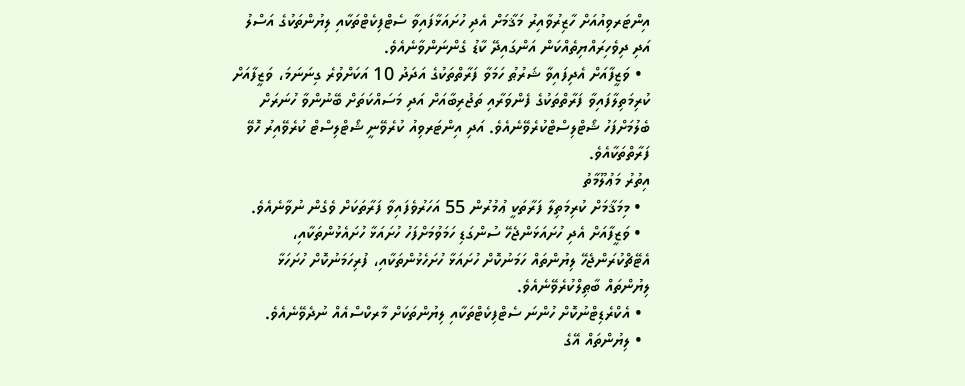އިންޓަރވިއުއަށް ހާޒިރުވާއިރު މަޤާމަށް އެދި ހުށައަޅާފައިވާ ސެޓްފިކެޓްތަކާއި ލިޔުންތަކުގެ އަސްލު އަދި ދިވެހިރައްޔިތެއްކަން އަންގައިދޭ ކާޑު ގެންނަންވާނެއެވެ.
  • ވަޒީފާއަށް އެދިފައިވާ ޝަރުޠު ހަމަވާ ފަރާތްތަކުގެ އަދަދު 10 އަކަށްވުރެ ގިނަނަމަ، ވަޒީފާއަށް ކުރިމަތިލާފައިވާ ފަރާތްތަކުގެ ފެންވަރާއި ތަޖުރިބާއަށް އަދި މަސައްކަތަށް ބޭނުންވާ ހުނަރަށް ބެލުމަށްފަހު ޝޯޓްލިސްޓްކުރެވޭނެއެވެ. އަދި އިންޓަރވިއު ކުރެވޭނީ ޝޯޓްލިސްޓް ކުރެވޭއިރު ހޮވޭ ފަރާތްތަކާއެވެ.
އިތުރު މަޢުލޫމާތު
  • މިމަޤާމަށް ކުރިމަތިލާ ފަރާތަކީ ޢުމުރުން 55 އަހަރުވެފައިވާ ފަރާތަކަށް ވެގެން ނުވާނެއެވެ.
  • ވަޒީފާއަށް އެދި ހުށައަޅަންޖެހޭ ސުންގަޑި ހަމަވުމަށްފަހު ހުށައަޅާ ހުށައެޅުންތަކާއި، އެޓޭޗްކުރަންޖެހޭ ލިޔުންތައް ހަމަނުކޮށް ހުށައަޅާ ހުށަހެޅުންތަކާއި، ފުރިހަމަނުކޮށް ހުށަހަޅާ ލިޔުންތައް ބާޠިލްކުރެވޭނެއެވެ.
  • އެކްރެޑިޓްނުކޮށް ހުންނަ ސެޓްފިކެޓްތަކާއި ލިޔުންތަކަށް މާރކްސްއެއް ނުދެވޭނެއެވެ.
  • ލިޔުންތައް އޭގެ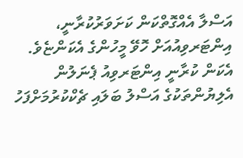އަސްލާ އެއްގޮތްކަން ކަށަވަރުކުރާނީ، އިންޓަރވިއުއަށް ހޮވޭ މީހުންގެ އެކަންޏެވެ. އެކަން ކުރާނީ އިންޓަރވިއު ޕެނަލުން އެލިޔުންތަކުގެ އަސްލު ބަލައި ޗެކްކުރުމަށްފަހު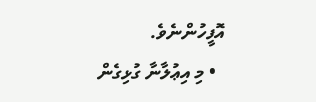އޮފީހުންނެވެ.
  • މި އިޢުލާނާ ގުޅިގެން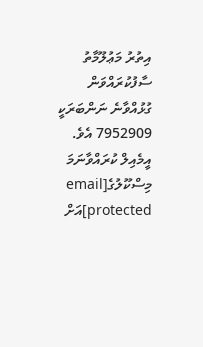އިތުރު މަޢުލޫމާތު ސާފުކުރައްވަން ގުޅުއްވާނެ ނަންބަރަކީ 7952909 އެވެ. އީމެއިލް ކުރައްވާނަމަ މިސްކޫލުގެ[email protected]އަށް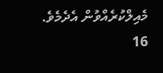މެއިލްކުރެއްވުން އެދެމެވެ.
16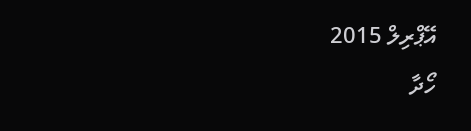އޭޕްރިލް 2015
ހޯދާ